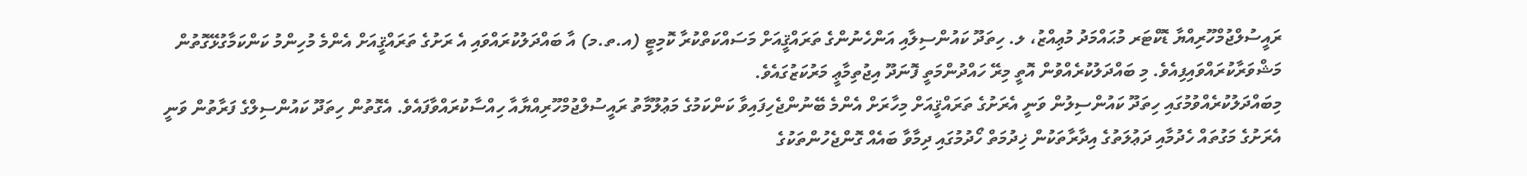ރައީސުލްޖުމްހޫރިއްޔާ ޑޮކްޓަރ މުޙައްމަދު މުޢިއްޒު، ލ. ހިތަދޫ ކައުންސިލާއި އަންހެނުންގެ ތަރައްޤީއަށް މަސައްކަތްކުރާ ކޮމިޓީ (އ.ތ.މ) އާ ބައްދަލުކުރައްވައި އެ ރަށުގެ ތަރައްޤީއަށް އެންމެ މުހިންމު ކަންކަމާގުޅޭގޮތުން މަޝްވަރާކުރައްވައިފިއެވެ. މި ބައްދަލުކުރެއްވުން އޮތީ މިރޭ ހައްދުންމަތީ ފޮނަދޫ އިޖުތިމާޢީ މަރުކަޒުގައެވެ.
މިބައްދަލުކުރެއްވުމުގައި ހިތަދޫ ކައުންސިލުން ވަނީ އެރަށުގެ ތަރައްޤީއަށް މިހާރަށް އެންމެ ބޭނުންޖެހިފައިވާ ކަންކަމުގެ މަޢުލޫމާތު ރައީސުލްޖުމްހޫރިއްޔާއާ ހިއްސާކުރައްވާފައެވެ. އެގޮތުން ހިތަދޫ ކައުންސިލްގެ ފަރާތުން ވަނީ އެރަށުގެ މަގުތައް ހެދުމާއި ދަޢުލަތުގެ އިދާރާތަކުން ޚިދުމަތް ހޯދުމުގައި ދިމާވާ ބައެއް ގޮންޖެހުންތަކުގެ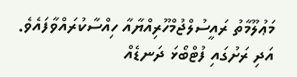މަޢުލޫމާތު ރައީސުލްޖުމްހޫރިއްޔާއާ ހިއްސާކުރައްވާފައެވެ. އަދި ރަށުގައި ފުޓްބޯޅަ ދަނޑެއް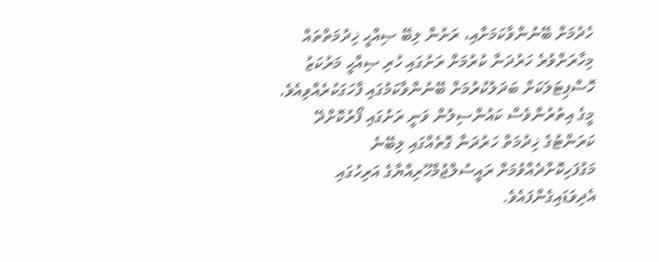ހެދުމަށް ބޭނުންވާކަމަށާއި، ރަށުން ލިބޭ ޞިއްޙީ ޚިދުމަތްތައް މިހާރަށްވުރެ ހަރުދަނާ ކުރުމަށް ރަށުގައި ހުރި ޞިއްޙީ މަރުކަޒު ހޮސްޕިޓަލަކަށް ބަދަލުކުރުމަށް ބޭނުންވާކަމުގައި ފާހަގަކުރެއްވިއެވެ. މީގެ އިތުރުންވެސް ކައުންސިލުން ވަނީ ރަށުގައި ފޯރުކޮށްދޭ ކަރަންޓުގެ ޚިދުމަތް ހަރުދަނާ ގޮތެއްގައި ލިބޭނެ މަގުފަހިކޮށްދެއްވުމަށް ރައީސުލްޖުމްހޫރިއްޔާގެ އަރިހުގައި އެދިވަޑައިގެންފައެވެ.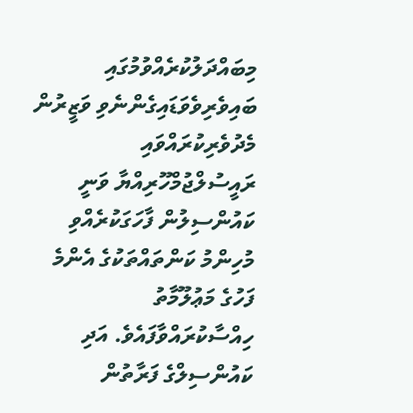މިބައްދަލުކުރެއްވުމުގައި ބައިވެރިވެވަޑައިގެންނެވި ވަޒީރުން މެދުވެރިކުރައްވައި ރައީސުލްޖުމްހޫރިއްޔާ ވަނީ ކައުންސިލުން ފާހަގަކުރެއްވި މުހިންމު ކަންތައްތަކުގެ އެންމެ ފަހުގެ މަޢުލޫމާތު ހިއްސާކުރައްވާފައެވެ. އަދި ކައުންސިލްގެ ފަރާތުން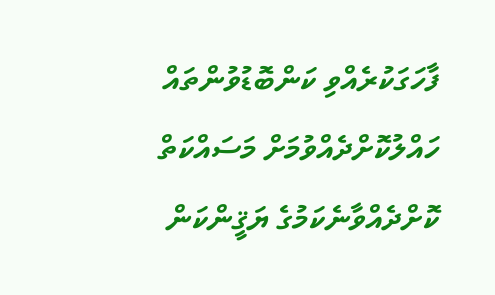ފާހަގަކުރެއްވި ކަންބޮޑުވުންތައް ހައްލުކޮށްދެއްވުމަށް މަސައްކަތް ކޮށްދެއްވާނެކަމުގެ ޔަޤީންކަން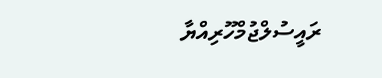ރައީސުލްޖުމްހޫރިއްޔާ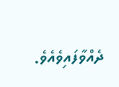ދެއްވާފައިވެއެވެ.